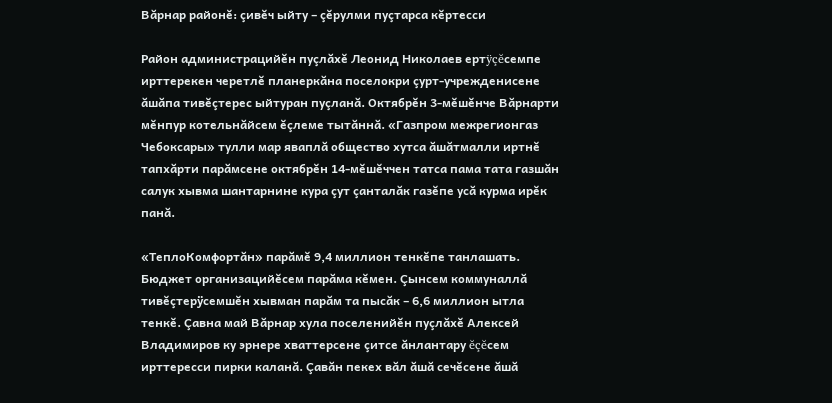Вăрнар районĕ: çивĕч ыйту – çĕрулми пуçтарса кĕртесси

Район администрацийĕн пуçлăхĕ Леонид Николаев ертÿçĕсемпе ирттерекен черетлĕ планеркăна поселокри çурт-учрежденисене ăшăпа тивĕçтерес ыйтуран пуçланă. Октябрĕн 3-мĕшĕнче Вăрнарти мĕнпур котельнăйсем ĕçлеме тытăннă. «Газпром межрегионгаз Чебоксары» тулли мар яваплă общество хутса ăшăтмалли иртнĕ тапхăрти парăмсене октябрĕн 14-мĕшĕччен татса пама тата газшăн салук хывма шантарнине кура çут çанталăк газĕпе усă курма ирĕк панă.

«ТеплоКомфортăн» парăмĕ 9,4 миллион тенкĕпе танлашать. Бюджет организацийĕсем парăма кĕмен. Çынсем коммуналлă тивĕçтерÿсемшĕн хывман парăм та пысăк – 6,6 миллион ытла тенкĕ. Çавна май Вăрнар хула поселенийĕн пуçлăхĕ Алексей Владимиров ку эрнере хваттерсене çитсе ăнлантару ĕçĕсем ирттересси пирки каланă. Çавăн пекех вăл ăшă сечĕсене ăшă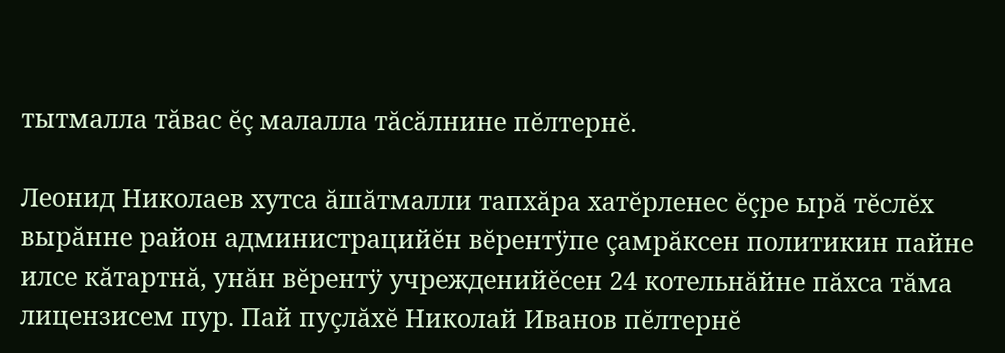тытмалла тăвас ĕç малалла тăсăлнине пĕлтернĕ.

Леонид Николаев хутса ăшăтмалли тапхăра хатĕрленес ĕçре ырă тĕслĕх вырăнне район администрацийĕн вĕрентÿпе çамрăксен политикин пайне илсе кăтартнă, унăн вĕрентÿ учрежденийĕсен 24 котельнăйне пăхса тăма лицензисем пур. Пай пуçлăхĕ Николай Иванов пĕлтернĕ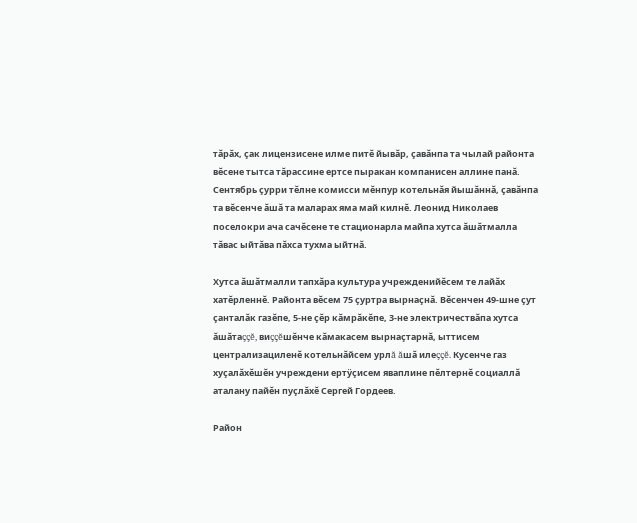тăрăх, çак лицензисене илме питĕ йывăр, çавăнпа та чылай районта вĕсене тытса тăрассине ертсе пыракан компанисен аллине панă. Сентябрь çурри тĕлне комисси мĕнпур котельнăя йышăннă, çавăнпа та вĕсенче ăшă та маларах яма май килнĕ. Леонид Николаев поселокри ача сачĕсене те стационарла майпа хутса ăшăтмалла тăвас ыйтăва пăхса тухма ыйтнă.

Хутса ăшăтмалли тапхăра культура учрежденийĕсем те лайăх хатĕрленнĕ. Районта вĕсем 75 çуртра вырнаçнă. Вĕсенчен 49-шне çут çанталăк газĕпе, 5-не çĕр кăмрăкĕпе, 3-не электричествăпа хутса ăшăтаççĕ, виççĕшĕнче кăмакасем вырнаçтарнă, ыттисем централизациленĕ котельнăйсем урлă ăшă илеççĕ. Кусенче газ хуçалăхĕшĕн учреждени ертÿçисем яваплине пĕлтернĕ социаллă аталану пайĕн пуçлăхĕ Сергей Гордеев.

Район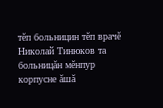тĕп больницин тĕп врачĕ Николай Тинюков та больницăн мĕнпур корпусне ăшă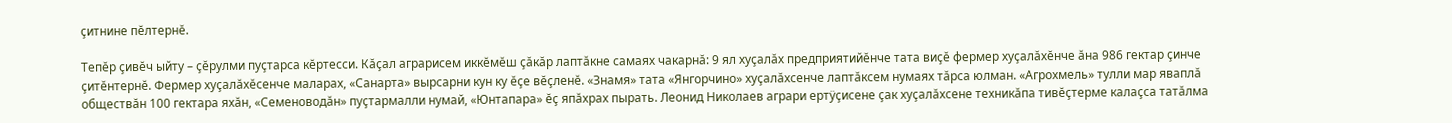çитнине пĕлтернĕ.

Тепĕр çивĕч ыйту – çĕрулми пуçтарса кĕртесси. Кăçал аграрисем иккĕмĕш çăкăр лаптăкне самаях чакарнă: 9 ял хуçалăх предприятийĕнче тата виçĕ фермер хуçалăхĕнче ăна 986 гектар çинче çитĕнтернĕ. Фермер хуçалăхĕсенче маларах, «Санарта» вырсарни кун ку ĕçе вĕçленĕ. «Знамя» тата «Янгорчино» хуçалăхсенче лаптăксем нумаях тăрса юлман. «Агрохмель» тулли мар яваплă обществăн 100 гектара яхăн, «Семеноводăн» пуçтармалли нумай, «Юнтапара» ĕç япăхрах пырать. Леонид Николаев аграри ертÿçисене çак хуçалăхсене техникăпа тивĕçтерме калаçса татăлма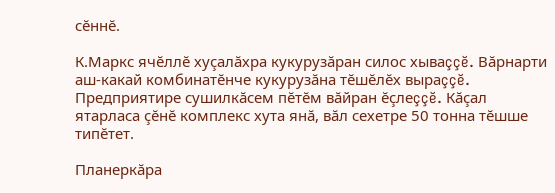сĕннĕ.

К.Маркс ячĕллĕ хуçалăхра кукурузăран силос хываççĕ. Вăрнарти аш-какай комбинатĕнче кукурузăна тĕшĕлĕх выраççĕ. Предприятире сушилкăсем пĕтĕм вăйран ĕçлеççĕ. Кăçал ятарласа çĕнĕ комплекс хута янă, вăл сехетре 50 тонна тĕшше типĕтет.

Планеркăра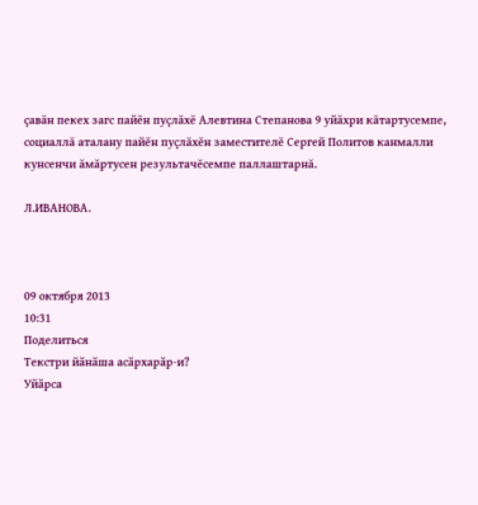çавăн пекех загс пайĕн пуçлăхĕ Алевтина Степанова 9 уйăхри кăтартусемпе, социаллă аталану пайĕн пуçлăхĕн заместителĕ Сергей Политов канмалли кунсенчи ăмăртусен результачĕсемпе паллаштарнă.

Л.ИВАНОВА.



09 октября 2013
10:31
Поделиться
Текстри йӑнӑша асӑрхарӑр-и?
Уйӑрса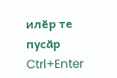илӗр те пусӑр Ctrl+Enter